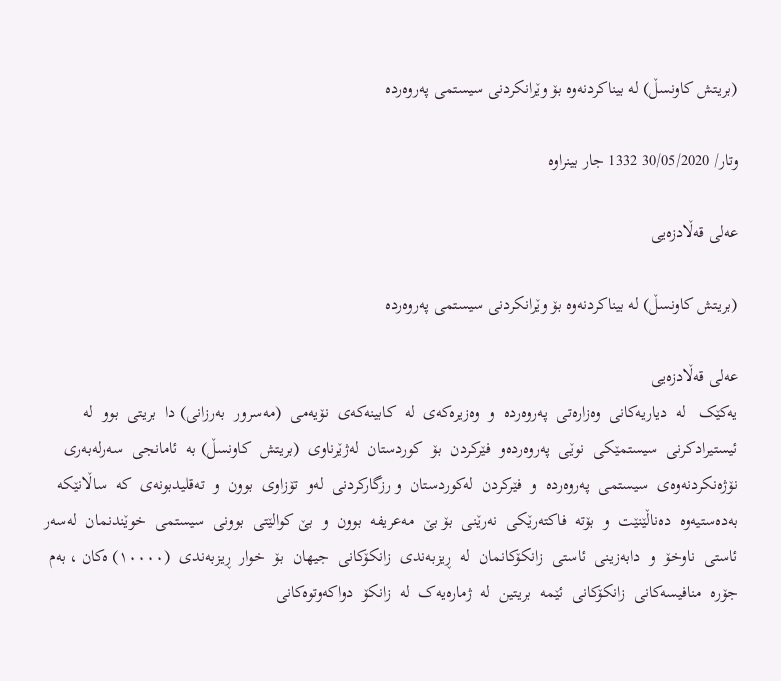(بریتش کاونسڵ) لە بیناکردنەوە بۆ وێرانکردنی سیستمی پەروەردە

وتار/ 30/05/2020 1332 جار بینراوە

عەلی قەڵادزەیی

(بریتش کاونسڵ) لە بیناکردنەوە بۆ وێرانکردنی سیستمی پەروەردە

عەلی قەڵادزەیی
یەکێک   لە  دیاریەکانی  وەزارەتی  پەروەردە  و  وەزیرەکەی  لە  کابینەکەی  نۆیەمی  (مەسرور  بەرزانی) دا  بریتی  بوو  لە  ئیستیرادکرنی  سیستمێکی  نوێی  پەروەردەو  فێرکردن  بۆ  کوردستان  لەژێرناوی  (بریتش  کاونسڵ) بە  ئامانجی  سەرلەبەری  نۆژەنکردنەوەی  سیستمی  پەروەردە  و  فێرکردن  لەکوردستان  و رزگارکردنی  لەو  تۆزاوی  بوون  و  تەقلیدبونەی  کە  ساڵانێکە  بەدەستیەوە  دەناڵێنێت  و  بۆتە  فاکتەرێکی  نەرێنی  بۆ بێ  مەعریفە  بوون  و  بێ کوالێتی  بوونی  سیستمی  خوێندنمان  لەسەر  ئاستی  ناوخۆ  و  دابەزینی  ئاستی  زانکۆکانمان  لە  ڕیزبەندی  زانکۆکانی  جیهان  بۆ  خوار  ڕیزبەندی  (١٠٠٠٠) ەکان ، بەم  جۆرە  منافیسەکانی  زانکۆکانی  ئێمە  بریتین  لە  ژمارەیەک  لە  زانکۆ  دواکەوتوەکانی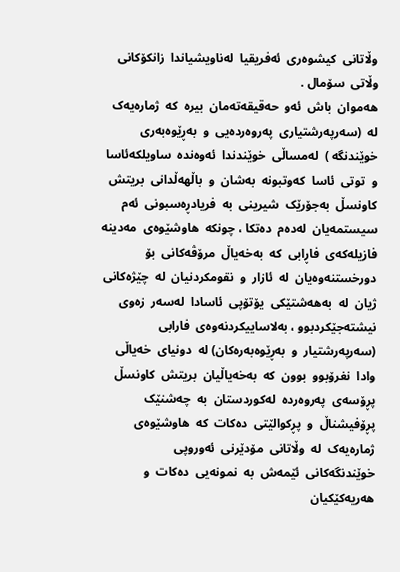وڵاتانی  کیشوەری  ئەفریقیا  لەناویشیاندا  زانکۆکانی  وڵاتی  سۆمال .
هەموان  باش  ئەو  حەقیقەتەمان  بیرە  کە  ژمارەیەک  لە  (سەرپەرشتیاری  پەروەردەیی  و  بەڕێوەبەری  خوێندنگە )  لەمساڵی  خوێندندا  ئەوەندە  ساویلکەئاسا  و  توتی  ئاسا  کەوتبونە  بەشان  و  باڵهەڵدانی  بریتش  کاونسڵ  بەجۆرێک  شیرینی  بە  فریادڕەسبونی  ئەم  سیستمەیان  لەدەم  دەتکا ، چونکە  هاوشێوەی  مەدینە  فازیلەکەی  فاڕابی  کە  بەخەیاڵ  مرۆڤەکانی  بۆ  دورخستنەوەیان  لە  ئازار  و  نقومکردنیان  لە  چێژەکانی  ژیان  لە  بەهەشتێکی  یۆتۆپی  ئاسادا  لەسەر  زەوی  نیشتەجێکردبوو ، بەلاساییکردنەوەی  فارابی  (سەرپەرشتیار  و  بەڕێوەبەرەکان) لە  دونیای  خەیاڵی  وادا  نغرۆبوو  بوون  کە  بەخەیاڵیان  بریتش  کاونسڵ  پڕۆسەی  پەروەردە  لەکوردستان  بە  چەشنێک  پڕۆفیشناڵ  و  پڕکوالێتی  دەکات  کە  هاوشێوەی  ژمارەیەک  لە  وڵاتانی  مۆدێرنی  ئەوروپی  خوێندنگەکانی  ئێمەش  بە  نمونەیی  دەکات  و  هەریەکێکیان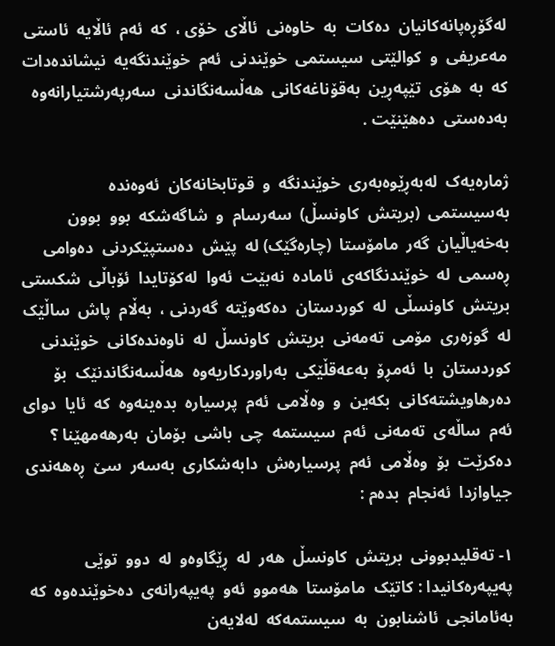لەگۆڕەپانەکانیان  دەکات  بە  خاوەنی  ئاڵای  خۆی ،  کە  ئەم  ئاڵایە  ئاستی   مەعریفی  و  کوالێتی  سیستمی  خوێندنی  ئەم  خوێندنگەیە  نیشاندەدات  کە  بە  هۆی  تێپەڕین  بەقۆناغەکانی  هەڵسەنگاندنی  سەرپەرشتیارانەوە  بەدەستی  دەهێنێت .

ژمارەیەک  لەبەڕێوەبەری  خوێندنگە  و  قوتابخانەکان  ئەوەندە  بەسیستمی  (بریتش  کاونسڵ)  سەرسام  و  شاگەشکە  بوو  بوون  بەخەیاڵیان  گەر  مامۆستا  (چارەگێک) لە  پێش  دەستپێکردنی  دەوامی  ڕەسمی  لە  خوێندنگاکەی  ئامادە  نەبێت  ئەوا  لەکۆتایدا  ئۆباڵی  شکستی  بریتش  کاونسڵی  لە  کوردستان  دەکەوێتە  گەردنی ،  بەڵام  پاش  ساڵێک  لە  گوزەری  مۆمی  تەمەنی  بریتش  کاونسڵ  لە  ناوەندەکانی  خوێندنی  کوردستان  با  ئەمڕۆ  بەعەقڵێکی  بەراوردکاریەوە  هەڵسەنگاندنێک  بۆ  دەرهاویشتەکانی  بکەین  و  وەڵامی  ئەم  پرسیارە  بدەینەوە  کە  ئایا  دوای  ئەم  ساڵەی  تەمەنی  ئەم  سیستمە  چی  باشی  بۆمان  بەرهەمهێنا ؟ دەکرێت  بۆ  وەڵامی  ئەم  پرسیارەش  دابەشکاری  بەسەر  سێ  ڕەهەندی  جیاوازدا  ئەنجام  بدەم :

١- تەقلیدبوونی  بریتش  کاونسڵ  هەر  لە  ڕێگاوەو  لە  دوو  توێی  پەیپەرەکانیدا : کاتێک  مامۆستا  هەموو  ئەو  پەیپەرانەی  دەخوێندەوە  کە  بەئامانجی  ئاشنابون  بە  سیستمەکە  لەلایەن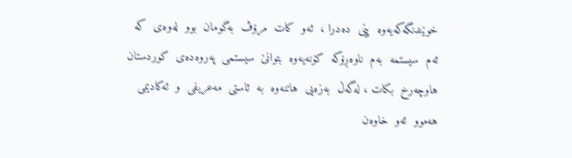خوێندنگەکەیەوە  پێی  دەدرا ،  ئەو  کات  مرۆڤ  بەگومان  بوو  لەوەی  کە  ئەم  سیستمە  بەم  ناوەڕۆکە  کۆنەیەوە  بتوانێ  سیستمی  پەروەدەی  کوردستان  هاوچەرخ  بکات ، لەگەڵ  بەزەیی  هاتنەوە  بە  ئاستی  مەعریفی  و  ئەکادیمی  هەموو  ئەو  خاوەن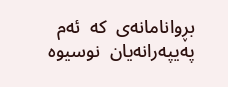بڕوانامانەی  کە  ئەم  پەیپەرانەیان  نوسیوە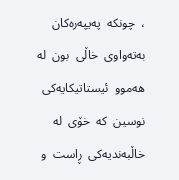،  چونکە  پەیپەرەکان  بەتەواوی  خاڵی  بون  لە  هەموو  ئیستاتیکایەکی  نوسین  کە  خۆی  لە  خاڵبەندیەکی  ڕاست  و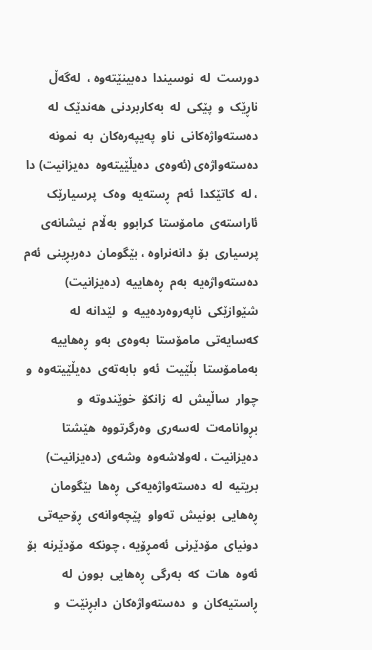دورست  لە  نوسیندا  دەبینێتەوە ،  لەگەڵ  ناڕێک  و  پێکی  لە  بەکاربردنی  هەندێک  لە  دەستەواژەکانی  ناو  پەیپەرەکان  بە  نمونە  دەستەواژەی (ئەوەی  دەیڵێیتەوە  دەیزانیت) دا ، لە  کاتێکدا  ئەم  ڕستەیە  وەک  پرسیارێک  ئاراستەی  مامۆستا  کرابوو  بەڵام  نیشانەی  پرسیاری  بۆ  دانەنراوە ، بێگومان  دەربڕینی  ئەم  دەستەواژەیە  بەم  ڕەهاییە  (دەیزانیت) شێوازێکی  ناپەروەردەییە  و  لێدانە  لە  کەسایەتی  مامۆستا  بەوەی  بەو  ڕەهاییە  بەمامۆستا  بڵێیت  ئەو  بابەتەی  دەیڵێیتەوە  و  چوار  ساڵیش  لە  زانکۆ  خوێندوتە  و  بڕوانامەت  لەسەری  وەرگرتووە  هێشتا  دەیزانیت ، لەولاشەوە  وشەی  (دەیزانیت) بریتیە  لە  دەستەواژەیەکی  ڕەها  بێگومان  ڕەهایی  بونیش  تەواو  پێچەوانەی  ڕۆحیەتی  دونیای  مۆدێرنی  ئەمڕۆیە ، چونکە  مۆدێرنە  بۆ  ئەوە  هات  کە  بەرگی  ڕەهایی  بوون  لە  ڕاستیەکان  و  دەستەواژەکان  دابڕنێت  و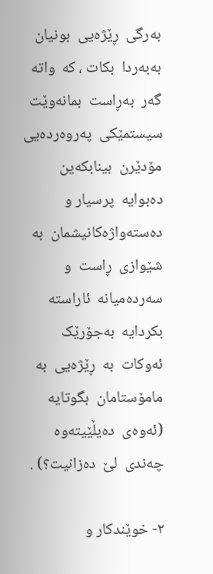بەرگی  ڕێژەیی  بونیان  بەبەردا  بکات ، کە  واتە  گەر  بەڕاست  بمانەوێت  سیستمێکی  پەروەردەیی  مۆدێرن  بینابکەین  دەبوایە  پرسیار و دەستەواژەکانیشمان  بە  شێوازی  ڕاست  و سەردەمیانە  ئاراستە  بکردایە  بەجۆرێک  ئەوکات  بە  ڕێژەیی  بە مامۆستامان  بگوتایە  (ئەوەی  دەیڵێیتەوە  چەندی  لێ  دەزانیت؟) .

٢- خوێندکار و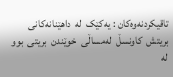تاقیکردنەوەکان : یەکێک  لە  داهێنانەکانی  بریتش  کاونسڵ  لەمساڵی  خوێندن  بریتی  بوو  لە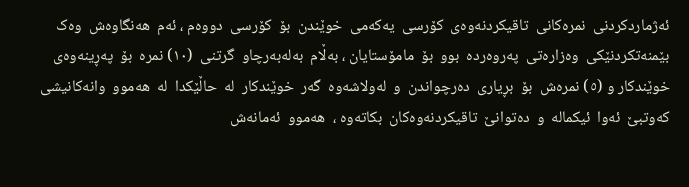ئەژماردکردنی  نمرەکانی  تاقیکردنەوەی  کۆرسی  یەکەمی  خوێندن  بۆ  کۆرسی  دووەم ، ئەم  هەنگاوەش  وەک  بێمنەتکردنێکی  وەزارەتی  پەروەردە  بوو  بۆ  مامۆستایان ، بەڵام  بەلەبەرچاو  گرتنی  (١٠) نمرە  بۆ  پەڕینەوەی  خوێندکار و (٥) نمرەش  بۆ  بڕیاری  دەرچواندن  و  لەولاشەوە  گەر  خوێندکار  لە  حاڵێکدا  لە  هەموو  وانەکانیشی  کەوتبێ  ئەوا  ئیکمالە  و  دەتوانێ  تاقیکردنەوەکان  بکاتەوە ،  هەموو  ئەمانەش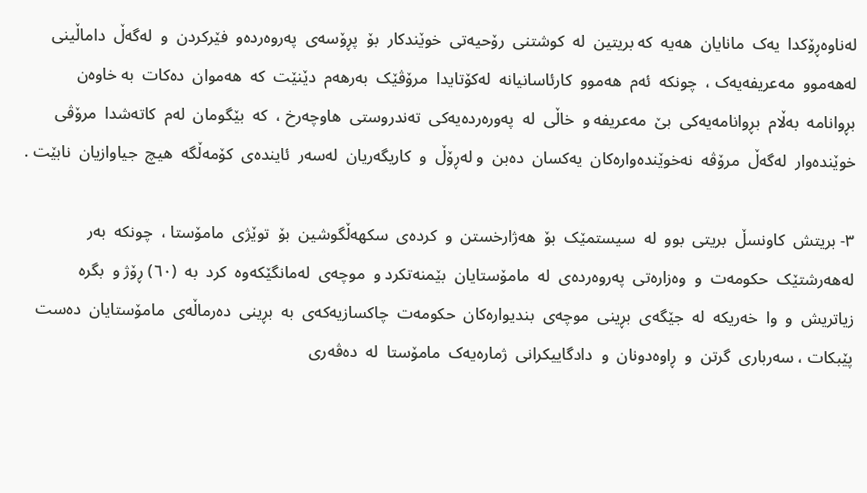لەناوەڕۆکدا  یەک  مانایان  هەیە  کە بریتین  لە  کوشتنی  رۆحیەتی  خوێندکار  بۆ  پڕۆسەی  پەروەردەو  فێرکردن  و  لەگەڵ  داماڵینی  لەهەموو  مەعریفەیەک ،  چونکە  ئەم  هەموو  کارئاسانیانە  لەکۆتایدا  مرۆڤێک  بەرهەم  دێنێت  کە  هەموان  دەکات  بە خاوەن  بڕوانامە  بەڵام  بڕوانامەیەکی  بێ  مەعریفە و  خاڵی  لە  پەورەردەیەکی  تەندروستی  هاوچەرخ ،  کە  بێگومان  لەم  کاتەشدا  مرۆڤی  خوێندەوار  لەگەڵ  مرۆڤە  نەخوێندەوارەکان  یەکسان  دەبن  و لەڕۆڵ  و  کاریگەریان  لەسەر  ئایندەی  کۆمەڵگە  هیچ  جیاوازیان  نابێت .

٣- بریتش  کاونسڵ  بریتی  بوو  لە  سیستمێک  بۆ  هەژارخستن  و  کردەی  سکهەڵگوشین  بۆ  توێژی  مامۆستا ،  چونکە  بەر  لەهەرشتێک  حکومەت  و  وەزارەتی  پەروەردەی  لە  مامۆستایان  بێمنەتکرد و  موچەی  لەمانگێکەوە  کرد  بە  (٦٠) ڕۆژ و  بگرە   زیاتریش  و  وا  خەریکە  لە  جێگەی  بڕینی  موچەی  بندیوارەکان  حکومەت  چاکسازیەکەی  بە  بڕینی  دەرماڵەی  مامۆستایان  دەست  پێبکات ، سەرباری  گرتن  و  ڕاوەدونان  و  دادگاییکرانی  ژمارەیەک  مامۆستا  لە  دەڤەری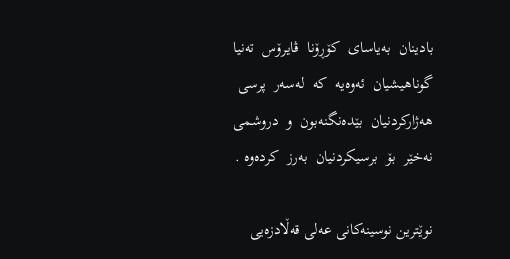بادینان  بەیاسای  کۆڕۆنا  ڤایرۆس  تەنیا  گوناهیشیان  ئەوەیە  کە  لەسەر  پرسی  هەژارکردنیان  بێدەنگنەبون  و  دروشمی  نەخێر  بۆ  برسیکردنیان  بەرز  کردەوە .

نوێترین نوسینەکانی عەلی قەڵادزەیی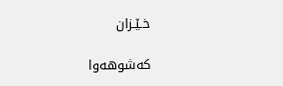خـێـزان

کەشوهەوا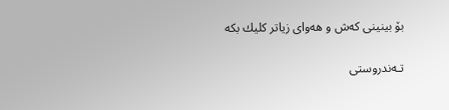بۆ بینینی كه‌ش و هه‌وای زیاتر كلیك بكه‌

تـه‌ندروستی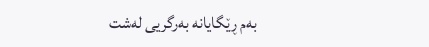به‌م ڕێگایانه‌ به‌رگریی‌ له‌شت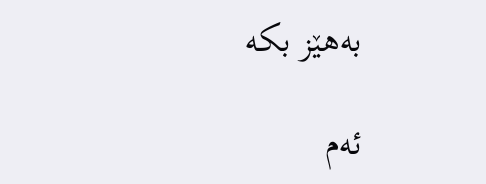به‌هێز بكه‌

ئه‌م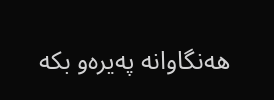هه‌نگاوانه‌ په‌یره‌و بكه‌